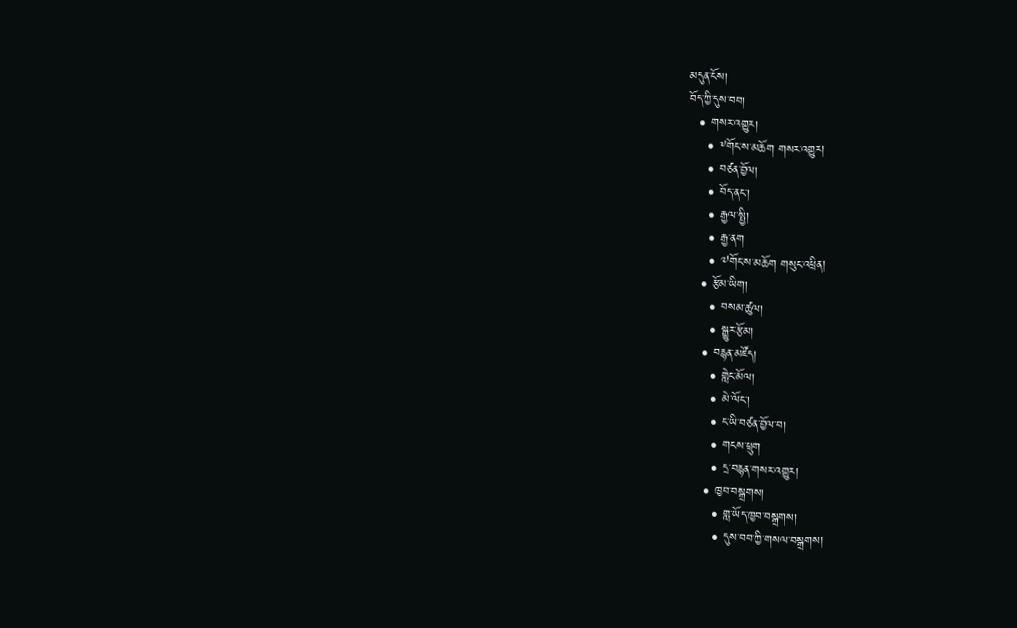མདུན་ངོས།
བོད་ཀྱི་དུས་བབ།
  • གསར་འགྱུར།
    • ༸གོང་ས་མཆོག གསར་འགྱུར།
    • བཙན་བྱོལ།
    • བོད་ནང་།
    • རྒྱལ་སྤྱི།
    • རྒྱ་ནག
    • ༧གོང་ས་མཆོག གསུང་འཕྲིན།
  • རྩོམ་ཡིག།
    • བསམ་ཚུལ།
    • སྒྱུར་རྩོམ།
  • བརྙན་མཛོད།
    • གླེང་མོལ།
    • མེ་ལོང་།
    • ང་ཡི་བཙན་བྱོལ་བ།
    • གངས་ཕྲུག
    • དྲ་བརྙན་གསར་འགྱུར།
  • ཁྱབ་བསྒྲགས།
    • གླ་ཡོད་ཁྱབ་བསྒྲགས།
    • དུས་བབ་ཀྱི་གསལ་བསྒྲགས།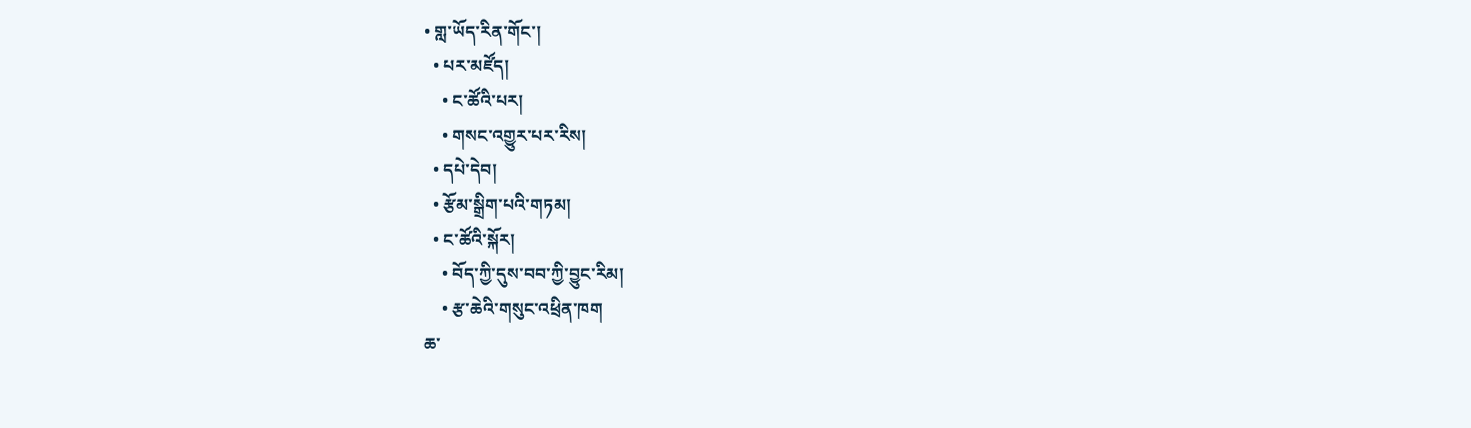• གླ་ཡོད་རིན་གོང་།
  • པར་མཛོད།
    • ང་ཚོའི་པར།
    • གསང་འགྱུར་པར་རིས།
  • དཔེ་དེབ།
  • རྩོམ་སྒྲིག་པའི་གཏམ།
  • ང་ཚོའི་སྐོར།
    • བོད་ཀྱི་དུས་བབ་ཀྱི་བྱུང་རིམ།
    • རྩ་ཆེའི་གསུང་འཕྲིན་ཁག
ཆ་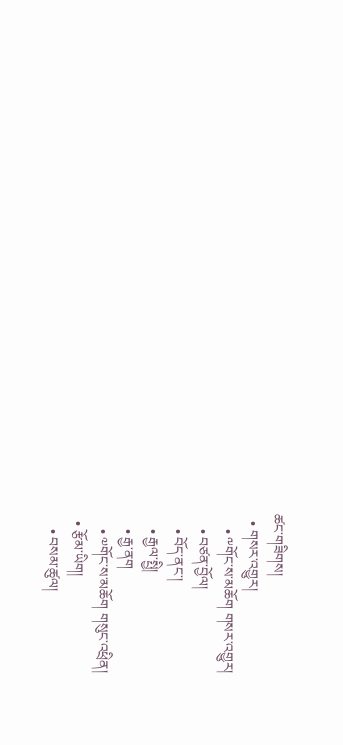ཚང་གཟིགས།
  • གསར་འགྱུར།
    • ༸གོང་ས་མཆོག གསར་འགྱུར།
    • བཙན་བྱོལ།
    • བོད་ནང་།
    • རྒྱལ་སྤྱི།
    • རྒྱ་ནག
    • ༧གོང་ས་མཆོག གསུང་འཕྲིན།
  • རྩོམ་ཡིག།
    • བསམ་ཚུལ།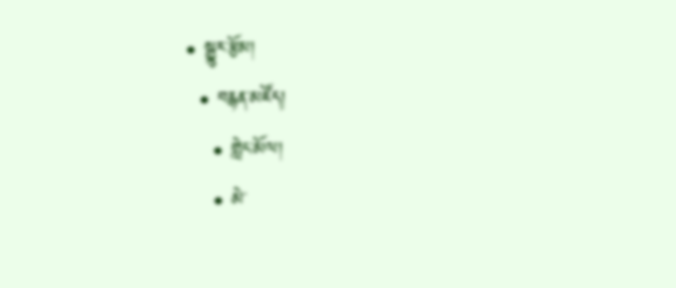• སྒྱུར་རྩོམ།
  • བརྙན་མཛོད།
    • གླེང་མོལ།
    • མེ་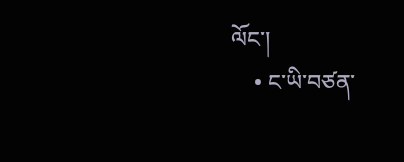ལོང་།
    • ང་ཡི་བཙན་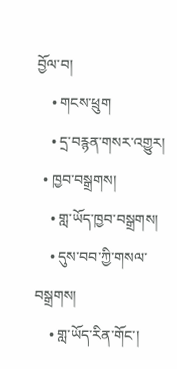བྱོལ་བ།
    • གངས་ཕྲུག
    • དྲ་བརྙན་གསར་འགྱུར།
  • ཁྱབ་བསྒྲགས།
    • གླ་ཡོད་ཁྱབ་བསྒྲགས།
    • དུས་བབ་ཀྱི་གསལ་བསྒྲགས།
    • གླ་ཡོད་རིན་གོང་།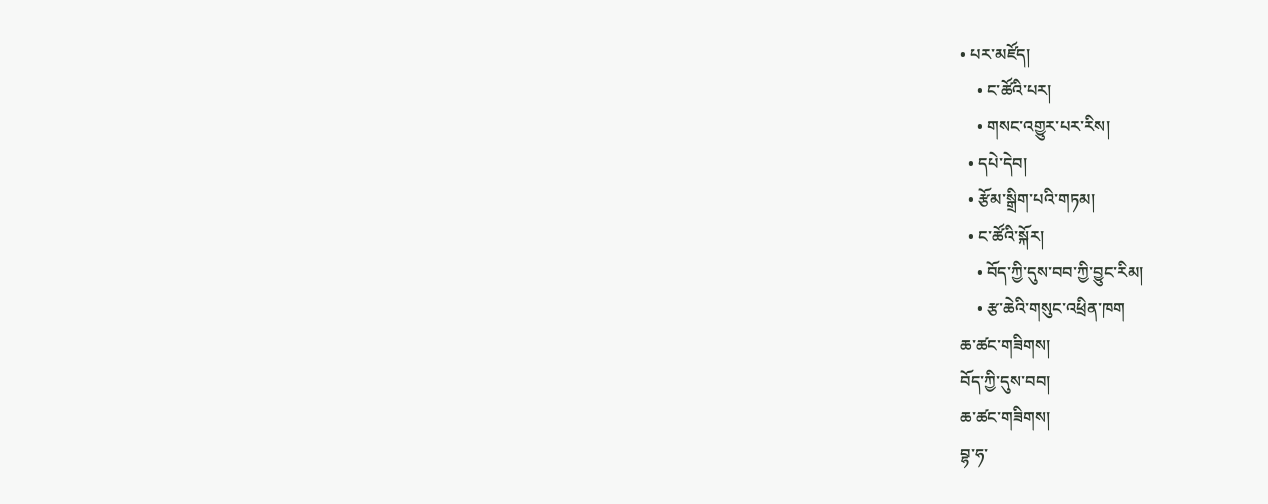• པར་མཛོད།
    • ང་ཚོའི་པར།
    • གསང་འགྱུར་པར་རིས།
  • དཔེ་དེབ།
  • རྩོམ་སྒྲིག་པའི་གཏམ།
  • ང་ཚོའི་སྐོར།
    • བོད་ཀྱི་དུས་བབ་ཀྱི་བྱུང་རིམ།
    • རྩ་ཆེའི་གསུང་འཕྲིན་ཁག
ཆ་ཚང་གཟིགས།
བོད་ཀྱི་དུས་བབ།
ཆ་ཚང་གཟིགས།
བྷ་ཧ་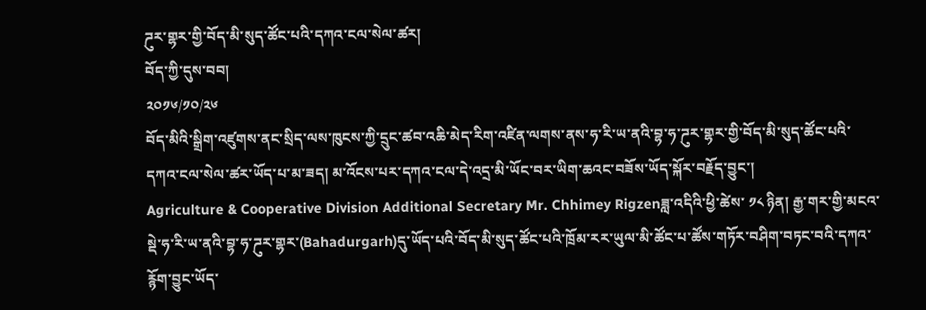ཌུར་གྷར་གྱི་བོད་མི་སུད་ཚོང་པའི་དཀའ་ངལ་སེལ་ཚར།
བོད་ཀྱི་དུས་བབ།
༢༠༡༦/༡༠/༢༦
བོད་མིའི་སྒྲིག་འཛུགས་ནང་སྲིད་ལས་ཁུངས་ཀྱི་དྲུང་ཚབ་འཆི་མེད་རིག་འཛིན་ལགས་ནས་ཧ་རི་ཡ་ནའི་བྷ་ཧ་ཌུར་གྷར་གྱི་བོད་མི་སུད་ཚོང་པའི་དཀའ་ངལ་སེལ་ཚར་ཡོད་པ་མ་ཟད། མ་འོངས་པར་དཀའ་ངལ་དེ་འདྲ་མི་ཡོང་བར་ཡིག་ཆའང་བཟོས་ཡོད་སྐོར་བརྗོད་བྱུང་།
Agriculture & Cooperative Division Additional Secretary Mr. Chhimey Rigzenཟླ་འདིའི་ཕྱི་ཚེས་ ༡༨ ཉིན། རྒྱ་གར་གྱི་མངའ་སྡེ་ཧ་རི་ཡ་ནའི་བྷ་ཧ་ཌུར་གྷར་(Bahadurgarh)དུ་ཡོད་པའི་བོད་མི་སུད་ཚོང་པའི་ཁྲོམ་རར་ཡུལ་མི་ཚོང་པ་ཚོས་གཏོར་བཤིག་བཏང་བའི་དཀའ་རྙོག་བྱུང་ཡོད་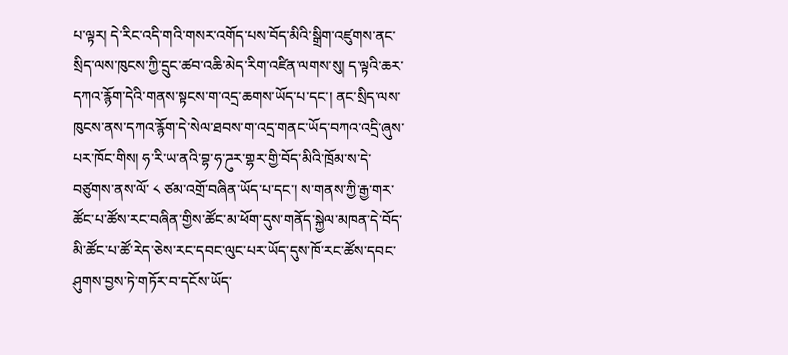པ་ལྟར། དེ་རིང་འདི་གའི་གསར་འགོད་པས་བོད་མིའི་སྒྲིག་འཛུགས་ནང་སྲིད་ལས་ཁུངས་ཀྱི་དྲུང་ཚབ་འཆི་མེད་རིག་འཛིན་ལགས་སུ། ད་ལྟའི་ཆར་དཀའ་རྙོག་དེའི་གནས་སྟངས་ག་འདྲ་ཆགས་ཡོད་པ་དང་། ནང་སྲིད་ལས་ཁུངས་ནས་དཀའ་རྙོག་དེ་སེལ་ཐབས་ག་འདྲ་གནང་ཡོད་བཀའ་འདྲི་ཞུས་པར་ཁོང་གིས། ཧ་རི་ཡ་ནའི་བྷ་ཧ་ཌུར་གྷར་གྱི་བོད་མིའི་ཁྲོམ་ས་དེ་བཙུགས་ནས་ལོ་ ༨ ཙམ་འགྲོ་བཞིན་ཡོད་པ་དང་། ས་གནས་ཀྱི་རྒྱ་གར་ཚོང་པ་ཚོས་རང་བཞིན་གྱིས་ཚོང་མ་ཕོག་དུས་གནོད་སྐྱེལ་མཁན་དེ་བོད་མི་ཚོང་པ་ཚོ་རེད་ཅེས་རང་དབང་ལུང་པར་ཡོད་དུས་ཁོ་རང་ཚོས་དབང་ཤུགས་བྱས་ཏེ་གཏོར་བ་དངོས་ཡོད་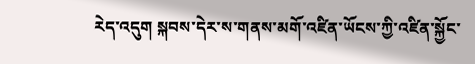རེད་འདུག སྐབས་དེར་ས་གནས་མགོ་འཛིན་ཡོངས་ཀྱི་འཛིན་སྐྱོང་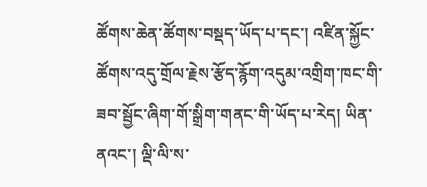ཚོགས་ཆེན་ཚོགས་བསྡད་ཡོད་པ་དང་། འཛིན་སྐྱོང་ཚོགས་འདུ་གྲོལ་རྗེས་རྩོད་རྙོག་འདུམ་འགྲིག་ཁང་གི་ཟབ་སྦྱོང་ཞིག་གོ་སྒྲིག་གནང་གི་ཡོད་པ་རེད། ཡིན་ནའང་། ལྡི་ལི་ས་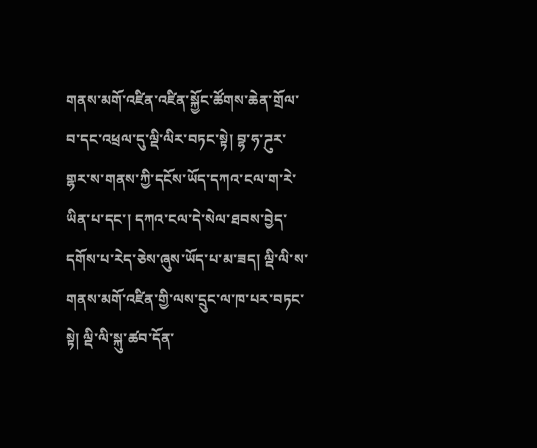གནས་མགོ་འཛིན་འཛིན་སྐྱོང་ཚོགས་ཆེན་གྲོལ་བ་དང་འཕྲལ་དུ་ལྡི་ལིར་བཏང་སྟེ། བྷ་ཧ་ཌུར་གྷར་ས་གནས་ཀྱི་དངོས་ཡོད་དཀའ་ངལ་ག་རེ་ཡིན་པ་དང་། དཀའ་ངལ་དེ་སེལ་ཐབས་བྱེད་དགོས་པ་རེད་ཅེས་ཞུས་ཡོད་པ་མ་ཟད། ལྡི་ལི་ས་གནས་མགོ་འཛིན་གྱི་ལས་དྲུང་ལ་ཁ་པར་བཏང་སྟེ། ལྡི་ལི་སྐུ་ཚབ་དོན་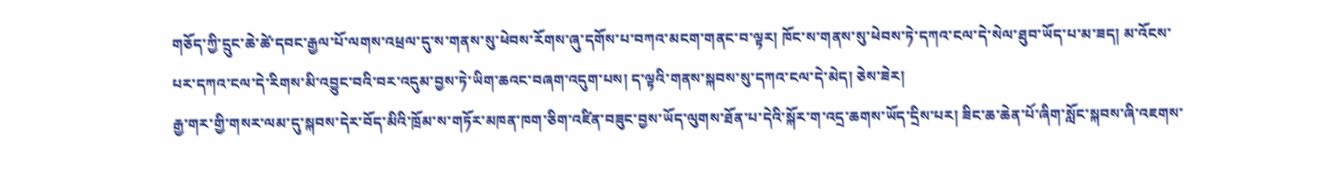གཅོད་ཀྱི་དྲུང་ཆེ་ཚེ་དབང་རྒྱལ་པོ་ལགས་འཕྲལ་དུ་ས་གནས་སུ་ཕེབས་རོགས་ཞུ་དགོས་པ་བཀའ་མངག་གནང་བ་ལྟར། ཁོང་ས་གནས་སུ་ཕེབས་ཏེ་དཀའ་ངལ་དེ་སེལ་ཐུབ་ཡོད་པ་མ་ཟད། མ་འོངས་པར་དཀའ་ངལ་དེ་རིགས་མི་འབྱུང་བའི་བར་འདུམ་བྱས་ཏེ་ཡིག་ཆའང་བཞག་འདུག་པས། ད་ལྟའི་གནས་སྐབས་སུ་དཀའ་ངལ་དེ་མེད། ཅེས་ཟེར།
རྒྱ་གར་གྱི་གསར་ལམ་དུ་སྐབས་དེར་བོད་མིའི་ཁྲོམ་ས་གཏོར་མཁན་ཁག་ཅིག་འཛིན་བཟུང་བྱས་ཡོད་ལུགས་ཐོན་པ་དེའི་སྐོར་ག་འདྲ་ཆགས་ཡོད་དྲིས་པར། ཟིང་ཆ་ཆེན་པོ་ཞིག་སློང་སྐབས་ཞི་འཇགས་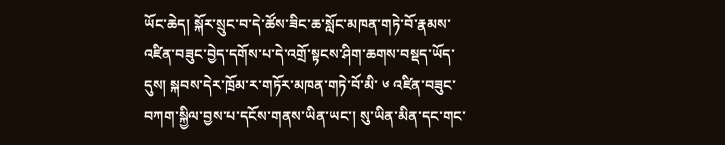ཡོང་ཆེད། སྐོར་སྲུང་བ་དེ་ཚོས་ཟིང་ཆ་སློང་མཁན་གཏེ་བོ་རྣམས་འཛིན་བཟུང་བྱེད་དགོས་པ་དེ་འགྲོ་སྟངས་ཤིག་ཆགས་བསྡད་ཡོད་དུས། སྐབས་དེར་ཁྲོམ་ར་གཏོར་མཁན་གཏེ་བོ་མི་ ༦ འཛིན་བཟུང་བཀག་སྐྱིལ་བྱས་པ་དངོས་གནས་ཡིན་ཡང་། སུ་ཡིན་མིན་དང་གང་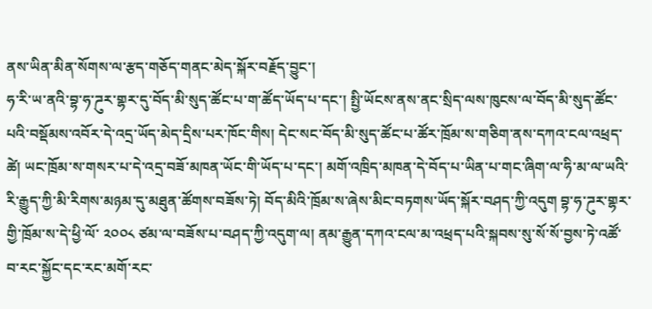ནས་ཡིན་མིན་སོགས་ལ་རྩད་གཅོད་གནང་མེད་སྐོར་བརྗོད་བྱུང་།
ཧ་རི་ཡ་ནའི་བྷ་ཧ་ཌུར་གྷར་དུ་བོད་མི་སུད་ཚོང་པ་ག་ཚོད་ཡོད་པ་དང་། སྤྱི་ཡོངས་ནས་ནང་སྲིད་ལས་ཁུངས་ལ་བོད་མི་སུད་ཚོང་པའི་བསྡོམས་འབོར་དེ་འདྲ་ཡོད་མེད་དྲིས་པར་ཁོང་གིས། དེང་སང་བོད་མི་སུད་ཚོང་པ་ཚོར་ཁྲོམ་ས་གཅིག་ནས་དཀའ་ངལ་འཕྲད་ཚེ། ཡང་ཁྲོམ་ས་གསར་པ་དེ་འདྲ་བཟོ་མཁན་ཡོང་གི་ཡོད་པ་དང་། མགོ་འཁྲིད་མཁན་དེ་བོད་པ་ཡིན་པ་གང་ཞིག་ལ་ཧི་མ་ལ་ཡའི་རི་རྒྱུད་ཀྱི་མི་རིགས་མཉམ་དུ་མཐུན་ཚོགས་བཟོས་ཏེ། བོད་མིའི་ཁྲོམ་ས་ཞེས་མིང་བཏགས་ཡོད་སྐོར་བཤད་ཀྱི་འདུག བྷ་ཧ་ཌུར་གྷར་གྱི་ཁྲོམ་ས་དེ་ཕྱི་ལོ་ ༢༠༠༨ ཙམ་ལ་བཟོས་པ་བཤད་ཀྱི་འདུག་ལ། ནམ་རྒྱུན་དཀའ་ངལ་མ་འཕྲད་པའི་སྐབས་སུ་སོ་སོ་བྱས་ཏེ་འཚོ་བ་རང་སྐྱོང་དང་རང་མགོ་རང་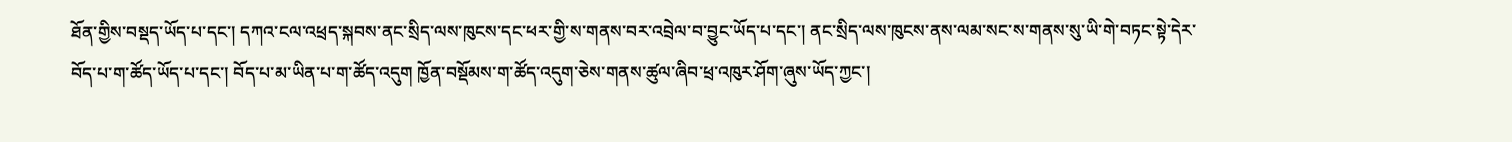ཐོན་གྱིས་བསྡད་ཡོད་པ་དང་། དཀའ་ངལ་འཕྲད་སྐབས་ནང་སྲིད་ལས་ཁུངས་དང་ཕར་གྱི་ས་གནས་བར་འབྲེལ་བ་བྱུང་ཡོད་པ་དང་། ནང་སྲིད་ལས་ཁུངས་ནས་ལམ་སང་ས་གནས་སུ་ཡི་གེ་བཏང་སྟེ་དེར་བོད་པ་ག་ཚོད་ཡོད་པ་དང་། བོད་པ་མ་ཡིན་པ་ག་ཚོད་འདུག ཁྱོན་བསྡོམས་ག་ཚོད་འདུག་ཅེས་གནས་ཚུལ་ཞིབ་ཕྲ་འཁུར་ཤོག་ཞུས་ཡོད་ཀྱང་།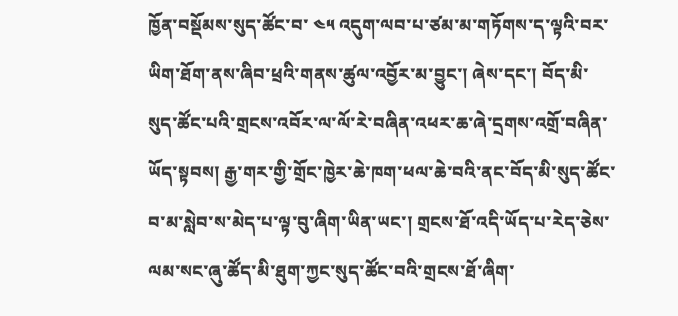ཁྱོན་བསྡོམས་སུད་ཚོང་བ་ ༤༥ འདུག་ལབ་པ་ཙམ་མ་གཏོགས་ད་ལྟའི་བར་ཡིག་ཐོག་ནས་ཞིབ་ཕྲའི་གནས་ཚུལ་འབྱོར་མ་བྱུང་། ཞེས་དང་། བོད་མི་སུད་ཚོང་པའི་གྲངས་འབོར་ལ་ལོ་རེ་བཞིན་འཕར་ཆ་ཞེ་དྲགས་འགྲོ་བཞིན་ཡོད་སྟབས། རྒྱ་གར་གྱི་གྲོང་ཁྱེར་ཆེ་ཁག་ཕལ་ཆེ་བའི་ནང་བོད་མི་སུད་ཚོང་བ་མ་སླེབ་ས་མེད་པ་ལྟ་བུ་ཞིག་ཡིན་ཡང་། གྲངས་ཐོ་འདི་ཡོད་པ་རེད་ཅེས་ལམ་སང་ཞུ་ཚོད་མི་ཐུག་ཀྱང་སུད་ཚོང་བའི་གྲངས་ཐོ་ཞིག་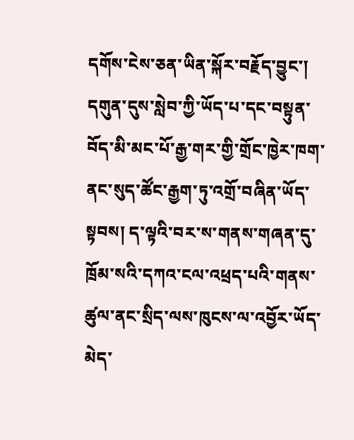དགོས་ངེས་ཅན་ཡིན་སྐོར་བརྗོད་བྱུང་།
དགུན་དུས་སླེབ་ཀྱི་ཡོད་པ་དང་བསྟུན་བོད་མི་མང་པོ་རྒྱ་གར་གྱི་གྲོང་ཁྱེར་ཁག་ནང་སུད་ཚོང་རྒྱག་ཏུ་འགྲོ་བཞིན་ཡོད་སྟབས། ད་ལྟའི་བར་ས་གནས་གཞན་དུ་ཁྲོམ་སའི་དཀའ་ངལ་འཕྲད་པའི་གནས་ཚུལ་ནང་སྲིད་ལས་ཁུངས་ལ་འབྱོར་ཡོད་མེད་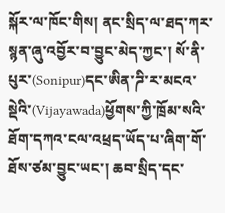སྐོར་ལ་ཁོང་གིས། ནང་སྲིད་ལ་ཐད་ཀར་སྙན་ཞུ་འབྱོར་བ་བྱུང་མེད་ཀྱང་། སོ་ནི་པུར་(Sonipur)དང་ཨིན་ཌི་ར་མངའ་སྡེའི་(Vijayawada)ཕྱོགས་ཀྱི་ཁྲོམ་སའི་ཐོག་དཀའ་ངལ་འཕྲད་ཡོད་པ་ཞིག་གོ་ཐོས་ཙམ་བྱུང་ཡང་། ཆབ་སྲིད་དང་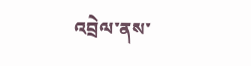འབྲེལ་ནས་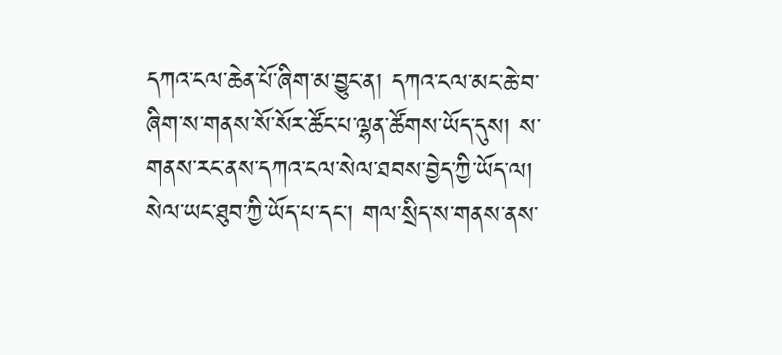དཀའ་ངལ་ཆེན་པོ་ཞིག་མ་བྱུང་ན། དཀའ་ངལ་མང་ཆེ་བ་ཞིག་ས་གནས་སོ་སོར་ཚོང་པ་ལྷན་ཚོགས་ཡོད་དུས། ས་གནས་རང་ནས་དཀའ་ངལ་སེལ་ཐབས་བྱེད་ཀྱི་ཡོད་ལ། སེལ་ཡང་ཐུབ་ཀྱི་ཡོད་པ་དང་། གལ་སྲིད་ས་གནས་ནས་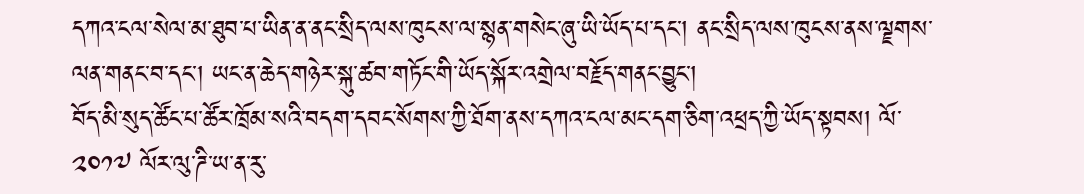དཀའ་ངལ་སེལ་མ་ཐུབ་པ་ཡིན་ན་ནང་སྲིད་ལས་ཁུངས་ལ་སྙན་གསེང་ཞུ་ཡི་ཡོད་པ་དང་། ནང་སྲིད་ལས་ཁུངས་ནས་ལྗགས་ལན་གནང་བ་དང་། ཡང་ན་ཆེད་གཉེར་སྐུ་ཚབ་གཏོང་གི་ཡོད་སྐོར་འགྲེལ་བརྗོད་གནང་བྱུང་།
བོད་མི་སུད་ཚོང་པ་ཚོར་ཁྲོམ་སའི་བདག་དབང་སོགས་ཀྱི་ཐོག་ནས་དཀའ་ངལ་མང་དག་ཅིག་འཕྲད་ཀྱི་ཡོད་སྟབས། ལོ་ ༢༠༡༧ ལོར་ལུ་ཌི་ཡ་ན་རུ་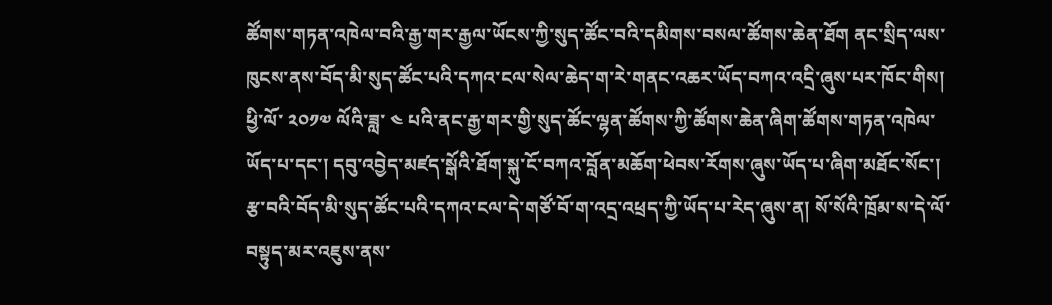ཚོགས་གཏན་འཁེལ་བའི་རྒྱ་གར་རྒྱལ་ཡོངས་ཀྱི་སུད་ཚོང་བའི་དམིགས་བསལ་ཚོགས་ཆེན་ཐོག ནང་སྲིད་ལས་ཁུངས་ནས་བོད་མི་སུད་ཚོང་པའི་དཀའ་ངལ་སེལ་ཆེད་ག་རེ་གནང་འཆར་ཡོད་བཀའ་འདྲི་ཞུས་པར་ཁོང་གིས། ཕྱི་ལོ་ ༢༠༡༧ ལོའི་ཟླ་ ༤ པའི་ནང་རྒྱ་གར་གྱི་སུད་ཚོང་ལྷན་ཚོགས་ཀྱི་ཚོགས་ཆེན་ཞིག་ཚོགས་གཏན་འཁེལ་ཡོད་པ་དང་། དབུ་འབྱེད་མཛད་སྒོའི་ཐོག་སྐུ་ངོ་བཀའ་བློན་མཆོག་ཕེབས་རོགས་ཞུས་ཡོད་པ་ཞིག་མཐོང་སོང་། རྩ་བའི་བོད་མི་སུད་ཚོང་པའི་དཀའ་ངལ་དེ་གཙོ་བོ་ག་འདྲ་འཕྲད་ཀྱི་ཡོད་པ་རེད་ཞུས་ན། སོ་སོའི་ཁྲོམ་ས་དེ་ལོ་བསྟུད་མར་འཇུས་ནས་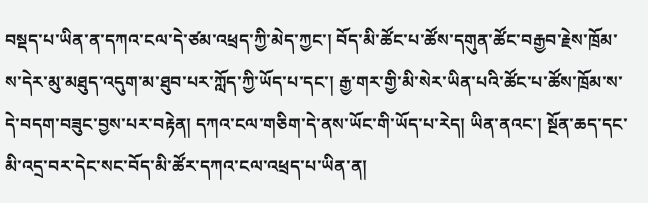བསྡད་པ་ཡིན་ན་དཀའ་ངལ་དེ་ཙམ་འཕྲད་ཀྱི་མེད་ཀྱང་། བོད་མི་ཚོང་པ་ཚོས་དགུན་ཚོང་བརྒྱབ་རྗེས་ཁྲོམ་ས་དེར་མུ་མཐུད་འདུག་མ་ཐུབ་པར་ཀློད་ཀྱི་ཡོད་པ་དང་། རྒྱ་གར་གྱི་མི་སེར་ཡིན་པའི་ཚོང་པ་ཚོས་ཁྲོམ་ས་དེ་བདག་བཟུང་བྱས་པར་བརྟེན། དཀའ་ངལ་གཅིག་དེ་ནས་ཡོང་གི་ཡོད་པ་རེད། ཡིན་ནའང་། སྔོན་ཆད་དང་མི་འདྲ་བར་དེང་སང་བོད་མི་ཚོར་དཀའ་ངལ་འཕྲད་པ་ཡིན་ན།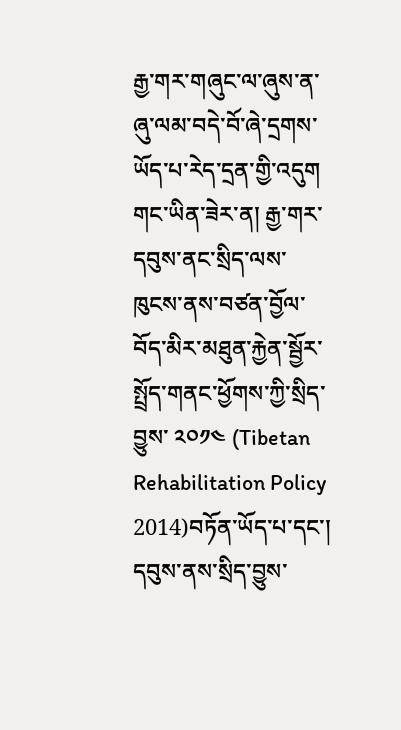རྒྱ་གར་གཞུང་ལ་ཞུས་ན་ཞུ་ལམ་བདེ་བོ་ཞེ་དྲགས་ཡོད་པ་རེད་དྲན་གྱི་འདུག གང་ཡིན་ཟེར་ན། རྒྱ་གར་དབུས་ནང་སྲིད་ལས་ཁུངས་ནས་བཙན་བྱོལ་བོད་མིར་མཐུན་རྐྱེན་སྦྱོར་སྤྲོད་གནང་ཕྱོགས་ཀྱི་སྲིད་བྱུས་ ༢༠༡༤ (Tibetan Rehabilitation Policy 2014)བཏོན་ཡོད་པ་དང་། དབུས་ནས་སྲིད་བྱུས་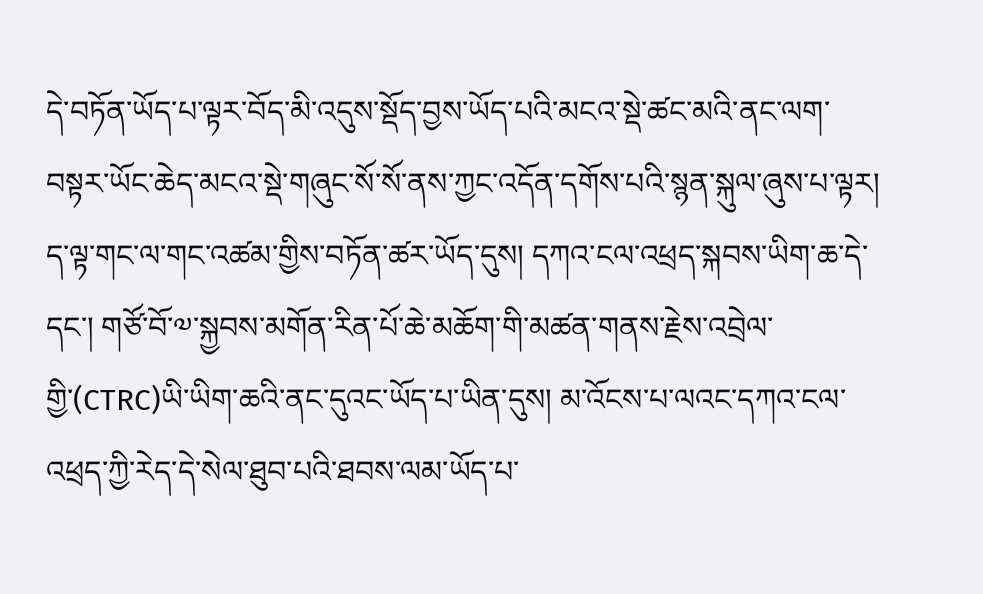དེ་བཏོན་ཡོད་པ་ལྟར་བོད་མི་འདུས་སྡོད་བྱས་ཡོད་པའི་མངའ་སྡེ་ཚང་མའི་ནང་ལག་བསྟར་ཡོང་ཆེད་མངའ་སྡེ་གཞུང་སོ་སོ་ནས་ཀྱང་འདོན་དགོས་པའི་སྙན་སྐུལ་ཞུས་པ་ལྟར། ད་ལྟ་གང་ལ་གང་འཚམ་གྱིས་བཏོན་ཚར་ཡོད་དུས། དཀའ་ངལ་འཕྲད་སྐབས་ཡིག་ཆ་དེ་དང་། གཙོ་བོ་༧་སྐྱབས་མགོན་རིན་པོ་ཆེ་མཆོག་གི་མཚན་གནས་རྗེས་འབྲེལ་གྱི་(CTRC)ཡི་ཡིག་ཆའི་ནང་དུའང་ཡོད་པ་ཡིན་དུས། མ་འོངས་པ་ལའང་དཀའ་ངལ་འཕྲད་ཀྱི་རེད་དེ་སེལ་ཐུབ་པའི་ཐབས་ལམ་ཡོད་པ་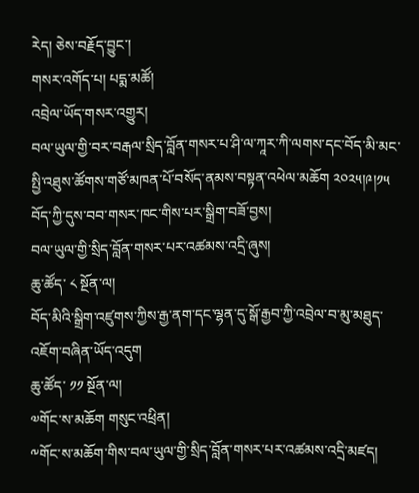རེད། ཅེས་བརྗོད་བྱུང་།
གསར་འགོད་པ། པདྨ་མཚོ།
འབྲེལ་ཡོད་གསར་འགྱུར།
བལ་ཡུལ་གྱི་བར་བརྒལ་སྲིད་བློན་གསར་པ་ཤི་ལ་ཀཱར་ཀི་ལགས་དང་བོད་མི་མང་སྤྱི་འཐུས་ཚོགས་གཙོ་མཁན་པོ་བསོད་ནམས་བསྟན་འཕེལ་མཆོག ༢༠༢༥།༩།༡༥ བོད་ཀྱི་དུས་བབ་གསར་ཁང་གིས་པར་སྒྲིག་བཟོ་བྱས།
བལ་ཡུལ་གྱི་སྲིད་བློན་གསར་པར་འཚམས་འདྲི་ཞུས།
ཆུ་ཚོད་ ༨ སྔོན་ལ།
བོད་མིའི་སྒྲིག་འཛུགས་ཀྱིས་རྒྱ་ནག་དང་ལྷན་དུ་སྒོ་རྒྱབ་ཀྱི་འབྲེལ་བ་མུ་མཐུད་འཇོག་བཞིན་ཡོད་འདུག
ཆུ་ཚོད་ ༡༡ སྔོན་ལ།
༧གོང་ས་མཆོག གསུང་འཕྲིན།
༸གོང་ས་མཆོག་གིས་བལ་ཡུལ་གྱི་སྲིད་བློན་གསར་པར་འཚམས་འདྲི་མཛད།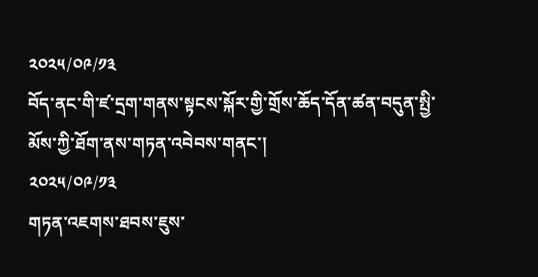༢༠༢༥/༠༩/༡༣
བོད་ནང་གི་ཛ་དྲག་གནས་སྟངས་སྐོར་གྱི་གྲོས་ཆོད་དོན་ཚན་བདུན་སྤྱི་མོས་ཀྱི་ཐོག་ནས་གཏན་འབེབས་གནང་།
༢༠༢༥/༠༩/༡༣
གཏན་འཇགས་ཐབས་ཇུས་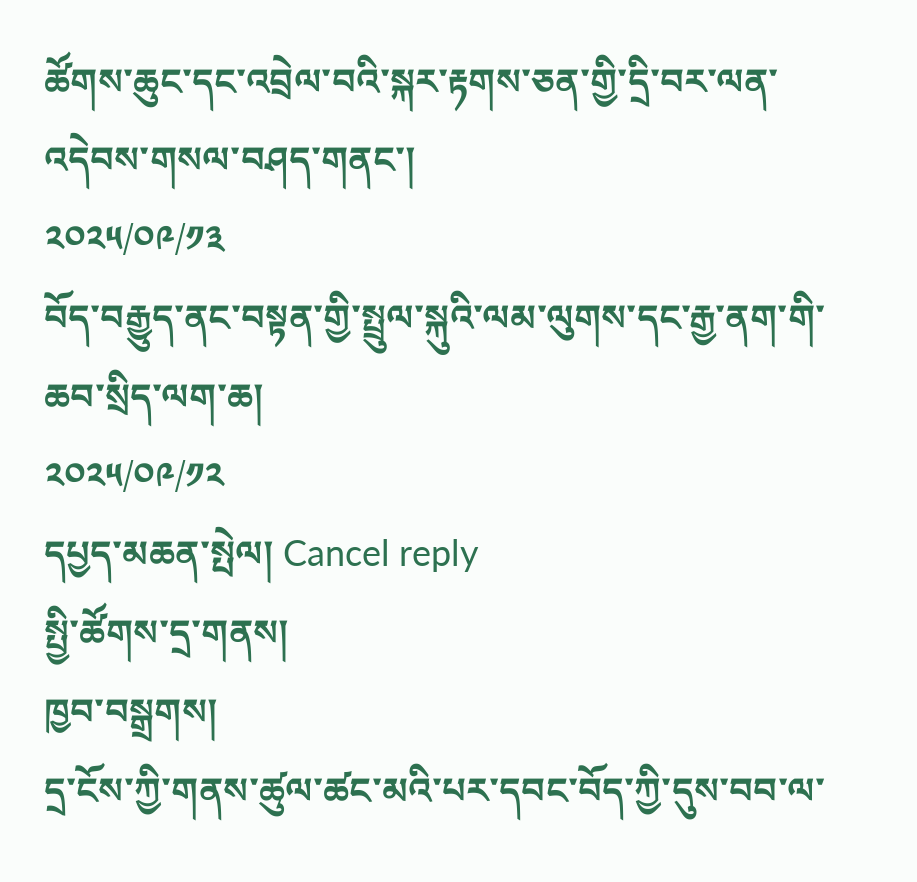ཚོགས་ཆུང་དང་འབྲེལ་བའི་སྐར་རྟགས་ཅན་གྱི་དྲི་བར་ལན་འདེབས་གསལ་བཤད་གནང་།
༢༠༢༥/༠༩/༡༣
བོད་བརྒྱུད་ནང་བསྟན་གྱི་སྤྲུལ་སྐུའི་ལམ་ལུགས་དང་རྒྱ་ནག་གི་ཆབ་སྲིད་ལག་ཆ།
༢༠༢༥/༠༩/༡༢
དཔྱད་མཆན་སྤེལ། Cancel reply
སྤྱི་ཚོགས་དྲ་གནས།
ཁྱབ་བསྒྲགས།
དྲ་ངོས་ཀྱི་གནས་ཚུལ་ཚང་མའི་པར་དབང་བོད་ཀྱི་དུས་བབ་ལ་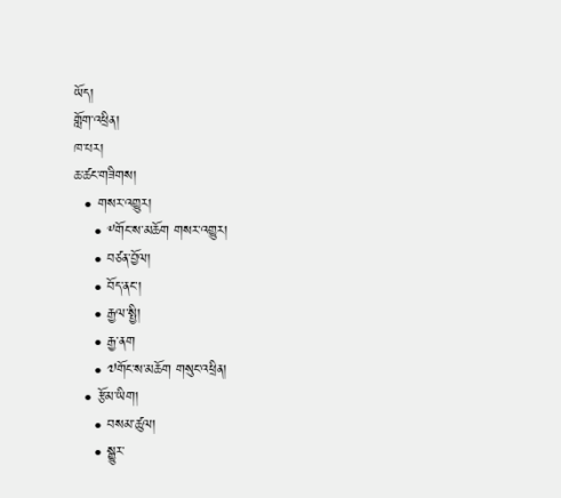ཡོད།
གློག་འཕྲིན།
ཁ་པར།
ཆ་ཚང་གཟིགས།
  • གསར་འགྱུར།
    • ༸གོང་ས་མཆོག གསར་འགྱུར།
    • བཙན་བྱོལ།
    • བོད་ནང་།
    • རྒྱལ་སྤྱི།
    • རྒྱ་ནག
    • ༧གོང་ས་མཆོག གསུང་འཕྲིན།
  • རྩོམ་ཡིག།
    • བསམ་ཚུལ།
    • སྒྱུར་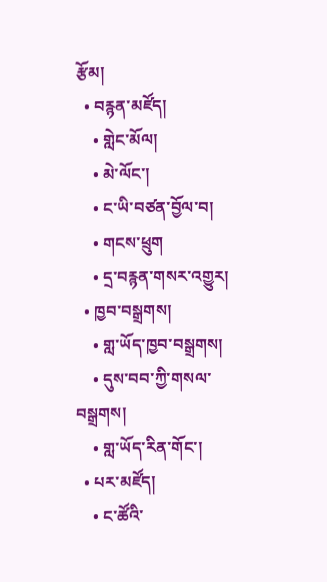རྩོམ།
  • བརྙན་མཛོད།
    • གླེང་མོལ།
    • མེ་ལོང་།
    • ང་ཡི་བཙན་བྱོལ་བ།
    • གངས་ཕྲུག
    • དྲ་བརྙན་གསར་འགྱུར།
  • ཁྱབ་བསྒྲགས།
    • གླ་ཡོད་ཁྱབ་བསྒྲགས།
    • དུས་བབ་ཀྱི་གསལ་བསྒྲགས།
    • གླ་ཡོད་རིན་གོང་།
  • པར་མཛོད།
    • ང་ཚོའི་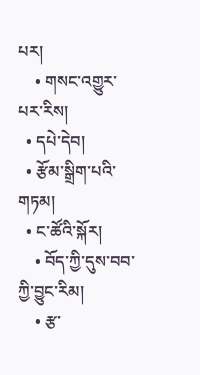པར།
    • གསང་འགྱུར་པར་རིས།
  • དཔེ་དེབ།
  • རྩོམ་སྒྲིག་པའི་གཏམ།
  • ང་ཚོའི་སྐོར།
    • བོད་ཀྱི་དུས་བབ་ཀྱི་བྱུང་རིམ།
    • རྩ་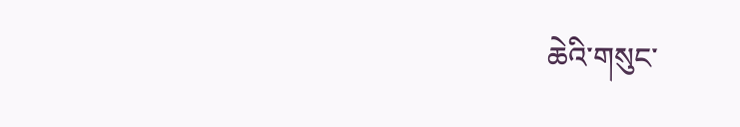ཆེའི་གསུང་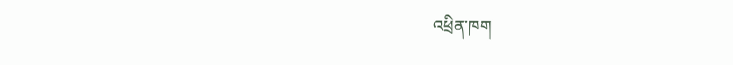འཕྲིན་ཁག